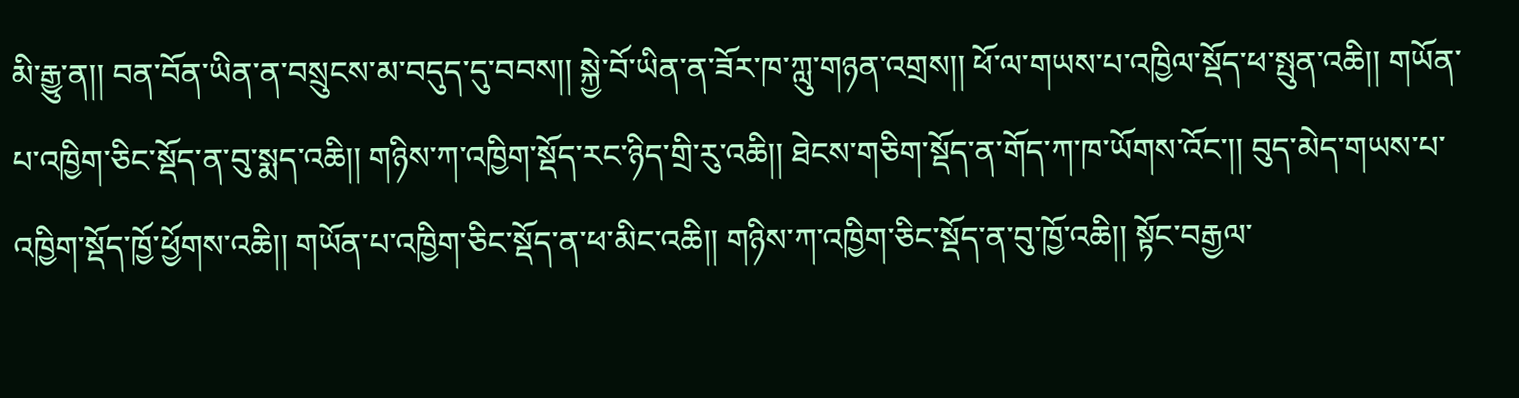མི་རྒྱུ་ན།། བན་བོན་ཡིན་ན་བསྲུངས་མ་བདུད་དུ་བབས།། སྐྱེ་བོ་ཡིན་ན་ཟོར་ཁ་ཀླུ་གཉན་འགྲས།། ཕོ་ལ་གཡས་པ་འཁྱིལ་སྡོད་ཕ་སྤུན་འཆི།། གཡོན་པ་འཁྱིག་ཅིང་སྡོད་ན་བུ་སྨད་འཆི།། གཉིས་ཀ་འཁྱིག་སྡོད་རང་ཉིད་གྲི་རུ་འཆི།། ཐེངས་གཅིག་སྡོད་ན་གོད་ཀ་ཁ་ཡོགས་འོང་།། བུད་མེད་གཡས་པ་འཁྱིག་སྡོད་ཁྱོ་ཕྱོགས་འཆི།། གཡོན་པ་འཁྱིག་ཅིང་སྡོད་ན་ཕ་མིང་འཆི།། གཉིས་ཀ་འཁྱིག་ཅིང་སྡོད་ན་བུ་ཁྱོ་འཆི།། སྟོང་བརྒྱལ་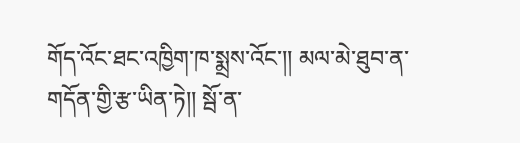གོད་འོང་ཐང་འཁྱིག་ཁ་སྨྲས་འོང་།། མལ་མེ་ཐུབ་ན་གདོན་གྱི་རྩ་ཡིན་ཏེ།། སྦོ་ན་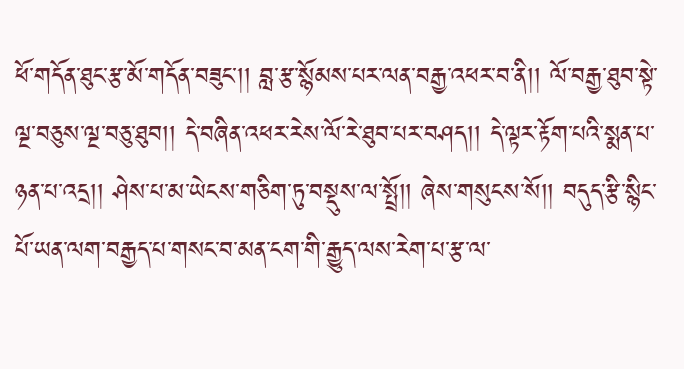ཕོ་གདོན་ཐུང་རྩ་མོ་གདོན་བཟུང་།། བླ་རྩ་སྙོམས་པར་ལན་བརྒྱ་འཕར་བ་ནི།། ལོ་བརྒྱ་ཐུབ་སྟེ་ལྔ་བཅུས་ལྔ་བཅུ་ཐུབ།། དེ་བཞིན་འཕར་རེས་ལོ་རེ་ཐུབ་པར་བཤད།། དེ་ལྟར་རྟོག་པའི་སྨན་པ་ཉན་པ་འདྲ།། ཤེས་པ་མ་ཡེངས་གཅིག་ཏུ་བསྡུས་ལ་སྤྲོ།། ཞེས་གསུངས་སོ།། བདུད་རྩི་སྙིང་པོ་ཡན་ལག་བརྒྱད་པ་གསང་བ་མན་ངག་གི་རྒྱུད་ལས་རེག་པ་རྩ་ལ་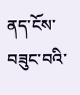ནད་ངོས་བཟུང་བའི་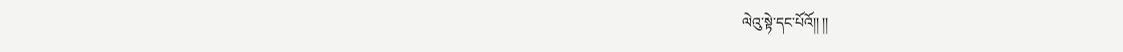ལེའུ་སྟེ་དང་པོའོ།། །།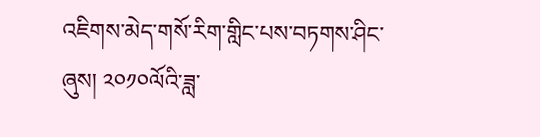འཇིགས་མེད་གསོ་རིག་གླིང་པས་བཏགས་ཤིང་ཞུས། ༢༠༡༠ལོའི་ཟླ་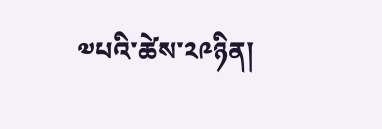༧པའི་ཚེས་༢༩ཉིན།